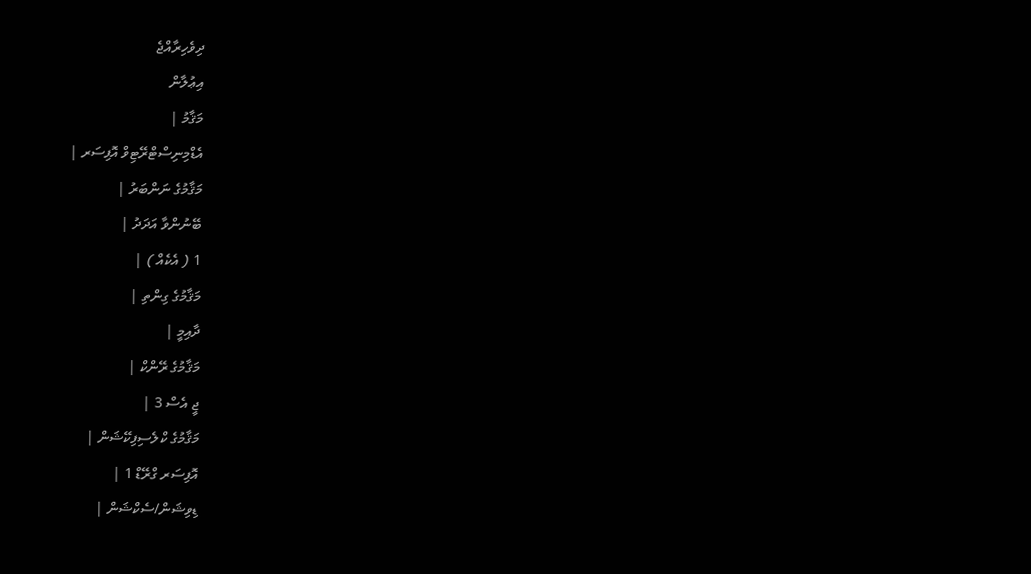ދިވެހިރާއްޖެ
އިޢުލާން
މަޤާމު |
އެޑްމިނިސްޓްރޭޓިވް އޮފިސަރ |
މަޤާމުގެ ނަންބަރު |
ބޭނުންވާ އަދަދު |
1 ( އެކެއް ) |
މަޤާމުގެ ގިންތި |
ދާއިމީ |
މަޤާމުގެ ރޭންކް |
ޖީ އެސް 3 |
މަޤާމުގެ ކްލެސިފިކޭޝަން |
އޮފިސަރ ގްރޭޑް 1 |
ޑިވިޝަން/ސެކްޝަން |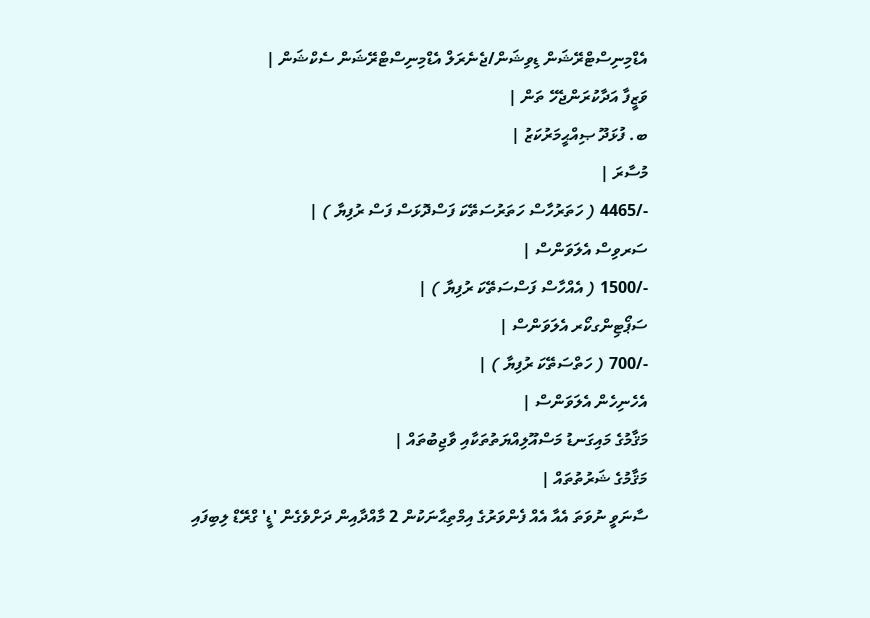އެޑްމިނިސްޓްރޭޝަން ޑިވިޝަން/ޖެނެރަލް އެޑްމިނިސްޓްރޭޝަން ސެކްޝަން |
ވަޒީފާ އަދާކުރަންޖެހޭ ތަން |
ބ. ފުޅަދޫ ޞިއްޙީމަރުކަޒު |
މުސާރަ |
-/4465 ( ހަތަރުހާސް ހަތަރުސަތޭކަ ފަސްދޮޅަސް ފަސް ރުފިޔާ ) |
ސަރވިސް އެލަވަންސް |
-/1500 ( އެއްހާސް ފަސްސަތޭކަ ރުފިޔާ ) |
ސަޕޯޓިންގކޯރ އެލަވަންސް |
-/700 ( ހަތްސަތޭކަ ރުފިޔާ ) |
އެހެނިހެން އެލަވަންސް |
މަޤާމުގެ މައިގަނޑު މަސްއޫލިއްޔަތުތަކާއި ވާޖިބުތައް |
މަޤާމުގެ ޝަރުތުތައް |
ސާނަވީ ނުވަތަ އެއާ އެއް ފެންވަރުގެ އިމްތިޙާނަކުން 2 މާއްދާއިން ދަށްވެގެން 'ޑީ' ގްރޭޑް ލިބިފައި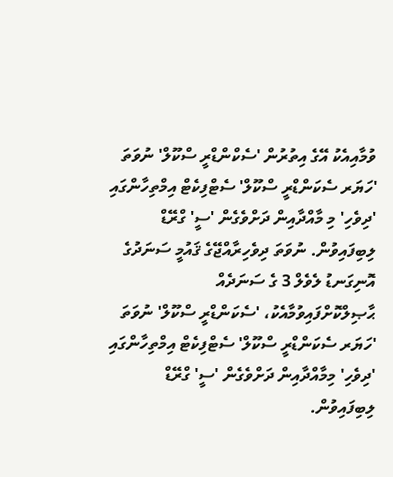ވުމާއިއެކު އޭގެ އިތުރުން 'ސެކްންޑްރީ ސްކޫލް' ނުވަތަ 'ހަޔަރ ސެކަންޑްރީ ސްކޫލް' ސެޓްފިކެޓް އިމްތިހާންގައި 'ދިވެހި' މި މާއްދާއިން ދަށްވެގެން 'ސީ' ގްރޭޑް ލިބިފައިވުން. ނުވަތަ ދިވެހިރާއްޖޭގެ ޤައުމީ ސަނަދުގެ އޮނިގަނޑު ލެވެލް 3 ގެ ސަނަދެއް ޙާޞިލްކޮށްފައިވުމާއެކު، 'ސެކަންޑްރީ ސްކޫލް' ނުވަތަ 'ހަޔަރ ސެކަންޑްރީ ސްކޫލް' ސެޓްފިކެޓް އިމްތިހާންގައި 'ދިވެހި' މިމާއްދާއިން ދަށްވެގެން 'ސީ' ގްރޭޑް ލިބިފައިވުން.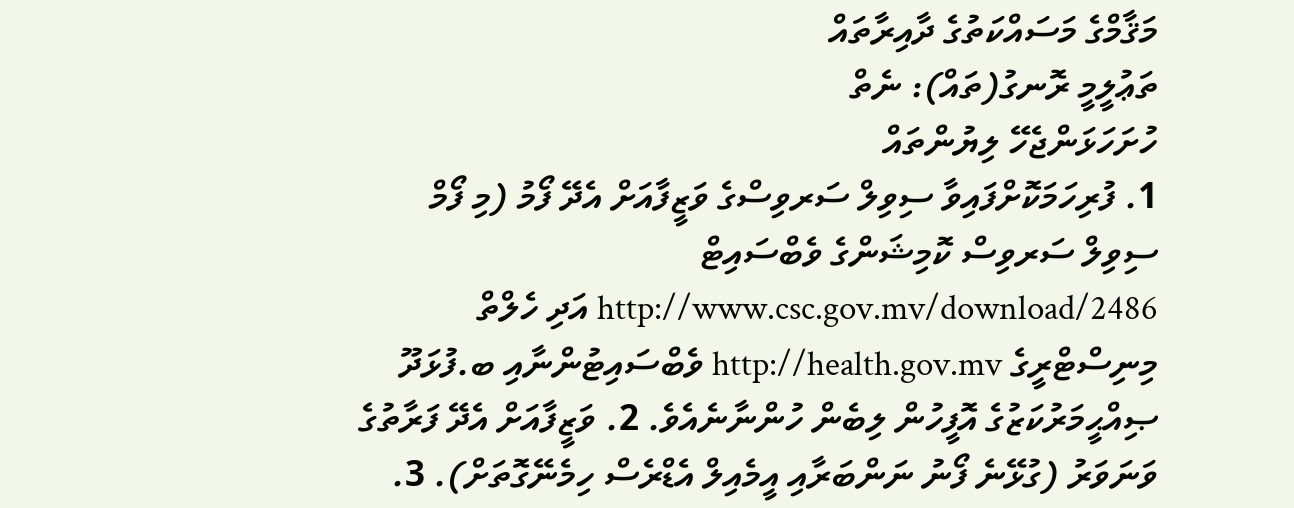މަޤާމްގެ މަސައްކަތުގެ ދާއިރާތައް
ތަޢުލީމީ ރޮނގު(ތައް): ނެތް
ހުށަހަޅަންޖެހޭ ލިޔުންތައް
1. ފުރިހަމަކޮށްފައިވާ ސިވިލް ސަރވިސްގެ ވަޒީފާއަށް އެދޭ ފޯމު (މި ފޯމް ސިވިލް ސަރވިސް ކޮމިޝަންގެ ވެބްސައިޓް http://www.csc.gov.mv/download/2486 އަދި ހެލްތް މިނިސްޓްރީގެ http://health.gov.mv ވެބްސައިޓުންނާއި ބ.ފުޅަދޫ ޞިއްޙީމަރުކަޒުގެ އޮފީހުން ލިބެން ހުންނާނެއެވެ. 2. ވަޒީފާއަށް އެދޭ ފަރާތުގެ ވަނަވަރު (ގުޅޭނެ ފޯނު ނަންބަރާއި އީމެއިލް އެޑްރެސް ހިމެނޭގޮތަށް). 3.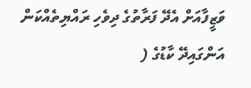ވަޒީފާއަށް އެދޭ ފަރާތުގެ ދިވެހި ރައްޔިތެއްކަން އަންގައިދޭ ކާޑުގެ (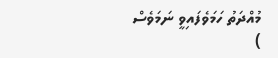މުއްދަތު ހަމަވެފައިވީ ނަމަވެސް )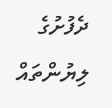ދެފުށުގެ ލިޔުންތައް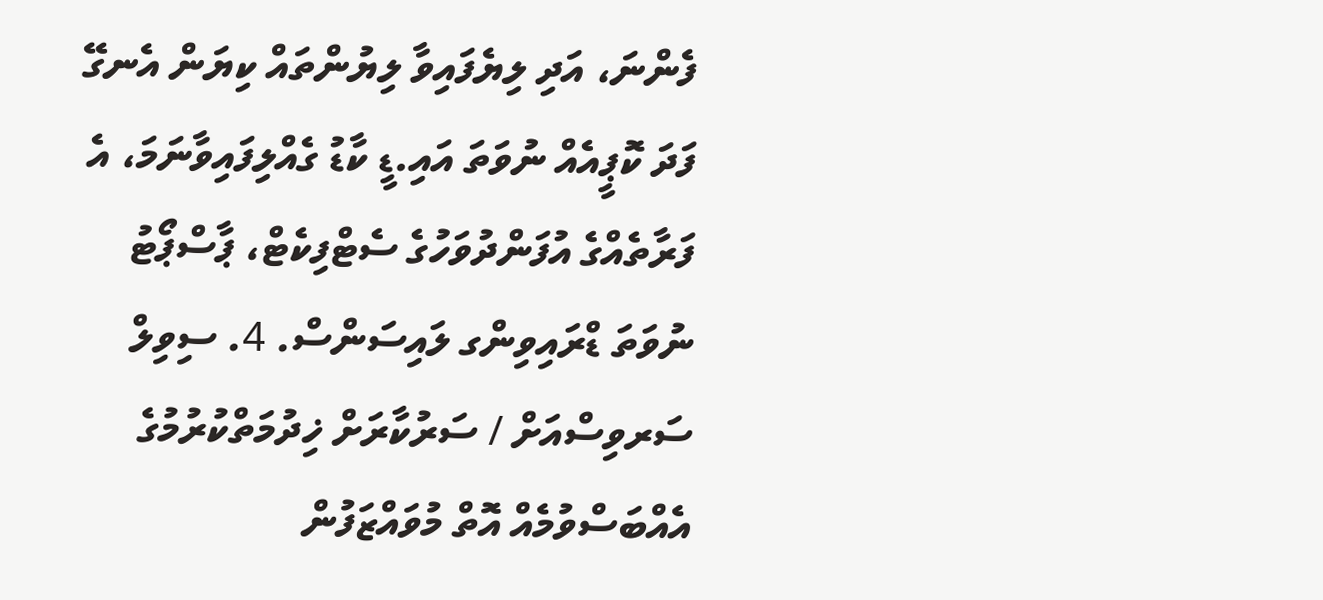ފެންނަ، އަދި ލިޔެފައިވާ ލިޔުންތައް ކިޔަން އެނގޭ ފަދަ ކޮޕީއެއް ނުވަތަ އައި.ޑީ ކާޑު ގެއްލިފައިވާނަމަ، އެ ފަރާތެއްގެ އުފަންދުވަހުގެ ސެޓްފިކެޓް، ޕާސްޕޯޓު ނުވަތަ ޑްރައިވިންގ ލައިސަންސް. 4. ސިވިލް ސަރވިސްއަށް / ސަރުކާރަށް ޚިދުމަތްކުރުމުގެ އެއްބަސްވުމެއް އޮތް މުވައްޒަފުން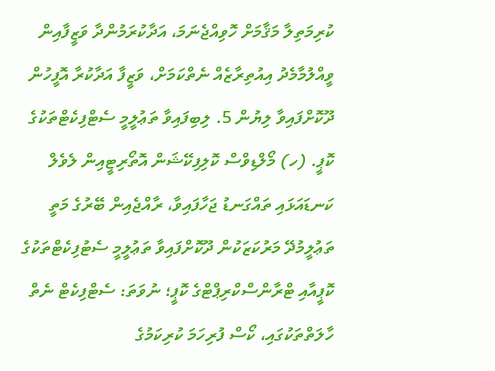ކުރިމަތިލާ މަޤާމަށް ހޮވިއްޖެނަމަ، އަދާކުރަމުންދާ ވަޒީފާއިން ވީއްލުމާމެދު އިއުތިރާޒެއް ނެތްކަމަށް، ވަޒީފާ އަދާކުރާ އޮފީހުން ދޫކޮށްފައިވާ ލިޔުން 5. ލިބިފައިވާ ތަޢުލީމީ ސެޓްފިކެޓްތަކުގެ ކޮޕީ. (ހ) މޯލްޑިވްސް ކޮލިފިކޭޝަން އޮތޯރިޓީއިން ލެވެލް ކަނޑައަޅައި ތައްގަނޑު ޖަހާފައިވާ، ރާއްޖެއިން ބޭރުގެ މަތީ ތަޢުލީމުދޭ މަރުކަޒަކުން ދޫކޮށްފައިވާ ތަޢުލީމީ ސެޓުފިކެޓްތަކުގެ ކޮޕީއާއި ޓްރާންސްކްރިޕްޓްގެ ކޮޕީ؛ ނުވަތަ: ސެޓްފިކެޓް ނެތް ހާލަތްތަކުގައި، ކޯސް ފުރިހަމަ ކުރިކަމުގެ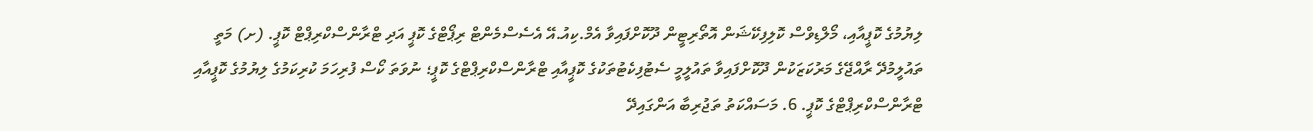ލިޔުމުގެ ކޮޕީއާއި، މޯލްޑިވްސް ކޮލިފިކޭޝަން އޮތޯރިޓީން ދޫކޮށްފައިވާ އެމް.ކިއު.އޭ އެސެސްމެންޓް ރިޕޯޓްގެ ކޮޕީ އަދި ޓްރާންސްކްރިޕްޓް ކޮޕީ. (ށ) މަތީ ތައުލީމުދޭ ރާއްޖޭގެ މަރުކަޒަކުން ދޫކޮށްފައިވާ ތައުލީމީ ސެޓުފިކެޓުތަކުގެ ކޮޕީއާއި ޓްރާންސްކްރިޕްޓްގެ ކޮޕީ؛ ނުވަތަ ކޯސް ފުރިހަމަ ކުރިކަމުގެ ލިޔުމުގެ ކޮޕީއާއި ޓްރާންސްކްރިޕްޓްގެ ކޮޕީ. 6. މަސައްކަތު ތަޖުރިބާ އަންގައިދޭ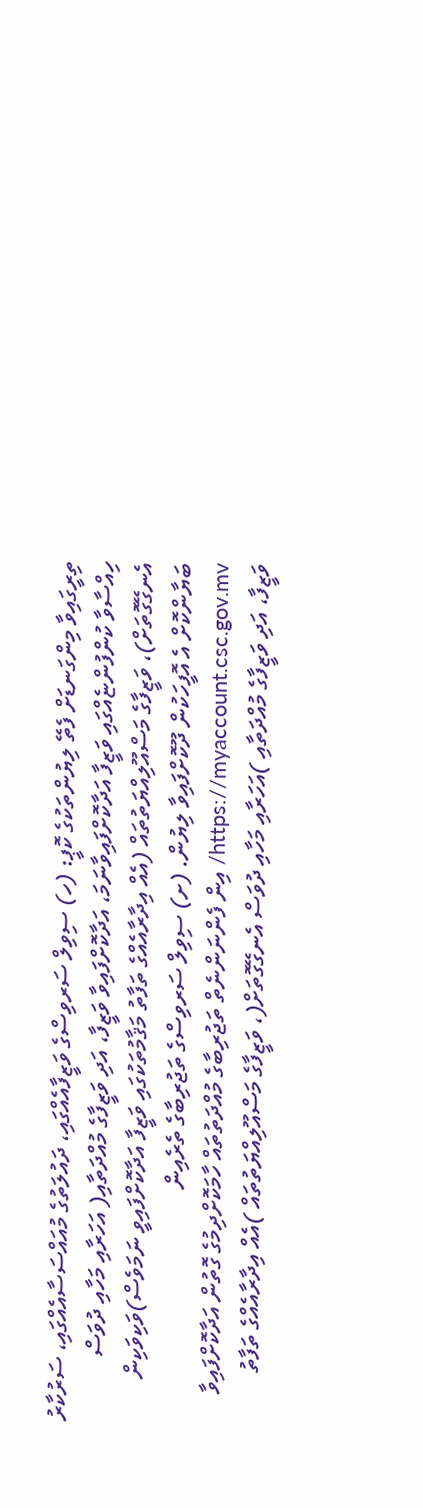ތިރީގައިވާ މިންގަނޑަށް ފެތޭ ލިޔުންތަކުގެ ކޮޕީ: (ހ) ސިވިލް ސަރވިސްގެ ވަޒީފާއެއްގައި، ދައުލަތުގެ މުއައްސަސާއެއްގައި، ސަރުކާރު ހިއްސާވާ ކުންފުންޏެއްގައި ވަޒީފާ އަދާކޮށްފައިވާނަމަ، އަދާކޮށްފައިވާ ވަޒީފާ، އަދި ވަޒީފާގެ މުއްދަތާއި( އަހަރާއި މަހާއި ދުވަސް އެނގޭގޮތަށް)، ވަޒީފާގެ މަސްއޫލިއްޔަތުތައް (އެއް އިދާރާއެއްގެ ތަފާތު މަޤާމުތަކުގައި ވަޒީފާ އަދާކޮށްފައިވީ ނަމަވެސް)ވަކިވަކިން ބަޔާންކޮށް އެ އޮފީހަކުން ދޫކޮށްފައިވާ ލިޔުން. (ށ) ސިވިލް ސަރވިސްގެ ތަޖުރިބާގެ ތެރެއިން https://myaccount.csc.gov.mv/ އިން ފެންނަންނެތް ތަޖުރިބާގެ މުއްދަތުތައް ހާމަކޮށްދިމުގެ ގޮތުން އަދާކޮށްފައިވާ ވަޒީފާ، އަދި ވަޒީފާގެ މުއްދަތާއި )އަހަރާއި މަހާއި ދުވަސް އެނގޭގޮތަށް(، ވަޒީފާގެ މަސްއޫލިއްޔަތުތައް )އެއް އިދާރާއެއްގެ ތަފާތު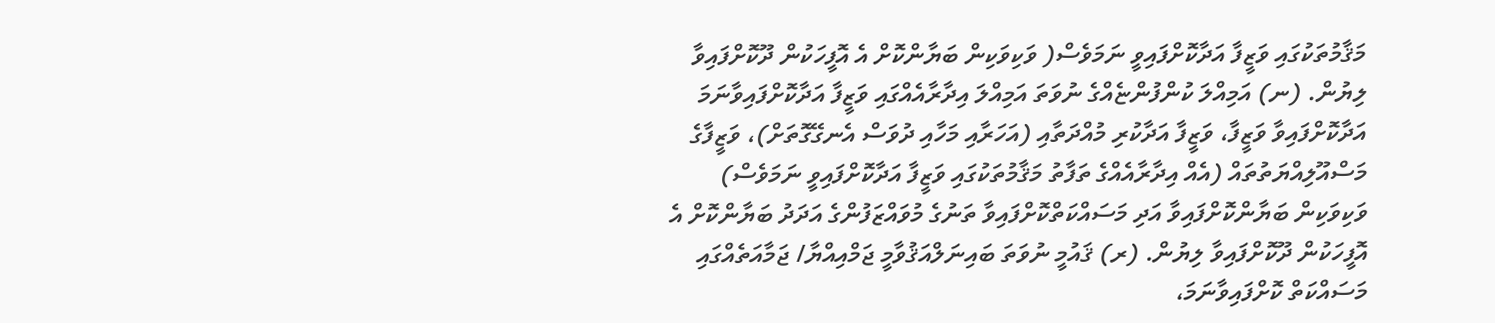މަޤާމުތަކުގައި ވަޒީފާ އަދާކޮށްފައިވީ ނަމަވެސް( ވަކިވަކިން ބަޔާންކޮށް އެ އޮފީހަކުން ދޫކޮށްފައިވާ ލިޔުން. (ނ) އަމިއްލަ ކުންފުންޏެއްގެ ނުވަތަ އަމިއްލަ އިދާރާއެއްގައި ވަޒީފާ އަދާކޮށްފައިވާނަމަ އަދާކޮށްފައިވާ ވަޒީފާ، ވަޒީފާ އަދާކުރި މުއްދަތާއި (އަހަރާއި މަހާއި ދުވަސް އެނގޭގޮތަށް)، ވަޒީފާގެ މަސްއޫލިއްޔަތުތައް (އެއް އިދާރާއެއްގެ ތަފާތު މަޤާމުތަކުގައި ވަޒީފާ އަދާކޮށްފައިވީ ނަމަވެސް) ވަކިވަކިން ބަޔާންކޮށްފައިވާ އަދި މަސައްކަތްކޮށްފައިވާ ތަނުގެ މުވައްޒަފުންގެ އަދަދު ބަޔާންކޮށް އެ އޮފީހަކުން ދޫކޮށްފައިވާ ލިޔުން. (ރ) ޤައުމީ ނުވަތަ ބައިނަލްއަޤުވާމީ ޖަމްއިއްޔާ/ ޖަމާއަތެއްގައި މަސައްކަތް ކޮށްފައިވާނަމަ،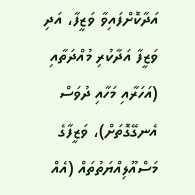އަދާކޮށްފައިވާ ވަޒީފާ، އަދި ވަޒީފާ އަދާކުރި މުއްދަތާއި (އަހަރާއި މަހާއި ދުވަސް އެނގޭގޮތަށް)، ވަޒީފާގެ މަސްއޫލިއްޔަތުތައް (އެއް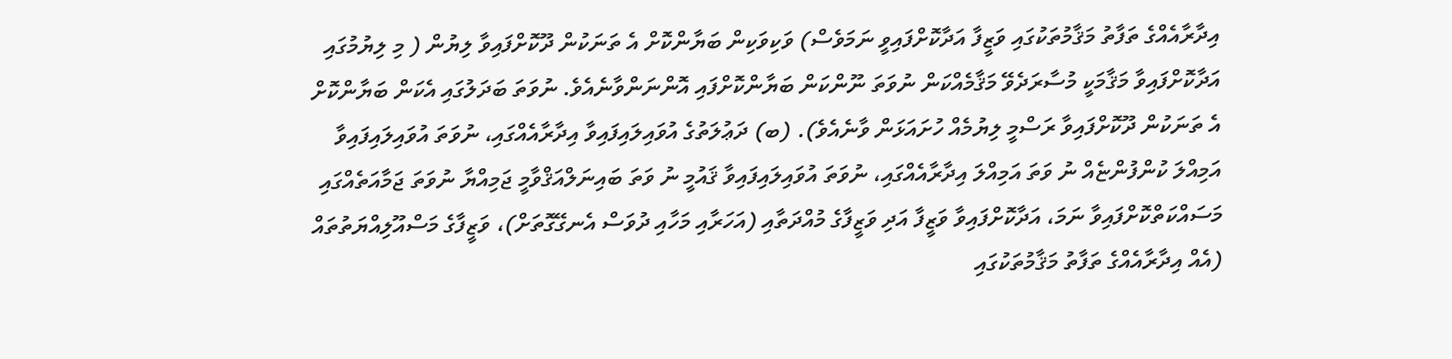އިދާރާއެއްގެ ތަފާތު މަޤާމުތަކުގައި ވަޒީފާ އަދާކޮށްފައިވީ ނަމަވެސް) ވަކިވަކިން ބަޔާންކޮށް އެ ތަނަކުން ދޫކޮށްފައިވާ ލިޔުން ( މި ލިޔުމުގައި އަދާކޮށްފައިވާ މަޤާމަކީ މުސާރަދެވޭ މަޤާމެއްކަން ނުވަތަ ނޫންކަން ބަޔާންކޮށްފައި އޮންނަންވާނެއެވެ. ނުވަތަ ބަދަލުގައި އެކަން ބަޔާންކޮށް އެ ތަނަކުން ދޫކޮށްފައިވާ ރަސްމީ ލިޔުމެއް ހުށައަޅަން ވާނެއެވެ). (ބ) ދަޢުލަތުގެ އުވައިލައިފައިވާ އިދާރާއެއްގައި، ނުވަތަ އުވައިލައިފައިވާ އަމިއްލަ ކުންފުންޏެއް ނު ވަތަ އަމިއްލަ އިދާރާއެއްގައި، ނުވަތަ އުވައިލައިފައިވާ ޤައުމީ ނު ވަތަ ބައިނަލްއަޤްވާމީ ޖަމިއްޔާ ނުވަތަ ޖަމާއަތެއްގައި މަސައްކަތްކޮށްފައިވާ ނަމަ، އަދާކޮށްފައިވާ ވަޒީފާ އަދި ވަޒީފާގެ މުއްދަތާއި (އަހަރާއި މަހާއި ދުވަސް އެނގޭގޮތަށް)، ވަޒީފާގެ މަސްއޫލިއްޔަތުތައް (އެއް އިދާރާއެއްގެ ތަފާތު މަޤާމުތަކުގައި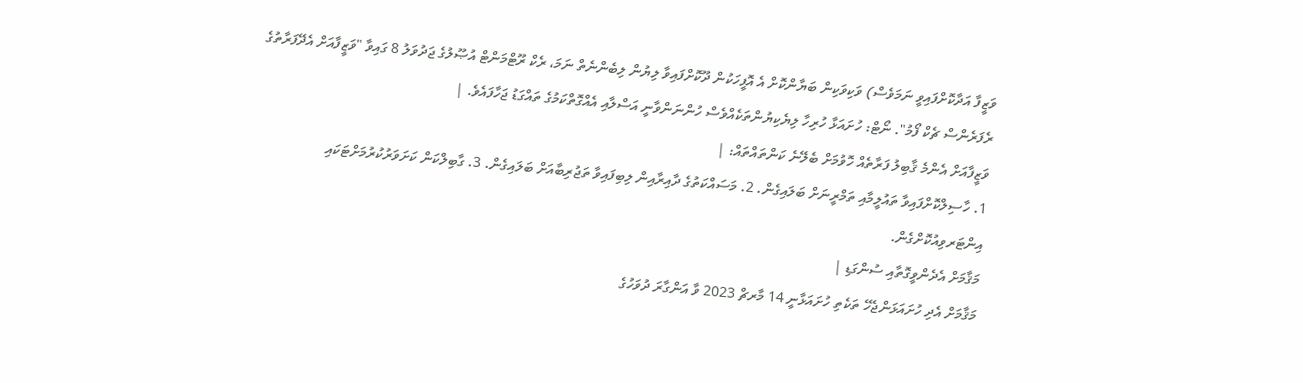ވަޒީފާ އަދާކޮށްފައިވީ ނަމަވެސް) ވަކިވަކިން ބަޔާންކޮށް އެ އޮފީހަކުން ދޫކޮށްފައިވާ ލިޔުން ލިބެންނެތް ނަމަ، ރެކް ރޫޓްމަންޓް އުޞޫލުގެ ޖަދުވަލު 8 ގައިވާ "ވަޒީފާއަށް އެދޭފަރާތުގެ ރެފަރެންސް ޗެކް ފޯމު". ނޯޓް: ހުށައަޅާ ހުރިހާ ލިޔެކިޔުންތަކެއްވެސް ހުންނަންވާނީ އަސްލާއި އެއްގޮތްކަމުގެ ތައްގަޑު ޖަހާފައެވެ. |
ވަޒީފާއަށް އެންމެ ޤާބިލު ފަރާތެއް ހޮވުމަށް ބެލޭނެ ކަންތައްތައް: |
1. ހާސިލްކޮށްފައިވާ ތައުލީމާއި ތަމްރީނަށް ބަލައިގެން. 2. މަސައްކަތުގެ ދާއިރާއިން ލިބިފައިވާ ތަޖުރިބާއަށް ބަލައިގެން. 3. ގާބިލްކަން ކަށަވަރުކުރުމަށްޓަކައި އިންޓަރވިއުކޮށްގެން.
މަޤާމަށް އެދެންވީގޮތާއި ސުންގަޑި |
މަޤާމަށް އެދި ހުށައަޅަންޖެހޭ ތަކެތި ހުށައަޅާނީ 14 މާރޗް 2023 ވާ އަންގާރަ ދުވަހުގެ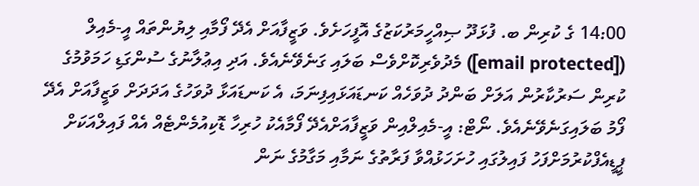14:00 ގެ ކުރިން ބ. ފުޅަދޫ ޞިއްހީމަރުކަޒުގެ އޮފީހަށެވެ. ވަޒީފާއަށް އެދޭ ފޯމާއި ލިޔުންތައް އީ-މެއިލް ([email protected]) މެދުވެރިކޮށްވެސް ބަލައި ގަނެވޭނެއެވެ. އަދި އިޢުލާނުގެ ސުންގަޑި ހަމަވުމުގެ ކުރިން ސަރުކާރުން އަލަށް ބަންދު ދުވަހެއް ކަނޑައަޅައިފިނަމަ، އެ ކަނޑައަޅާ ދުވަހުގެ އަދަދަށް ވަޒީފާއަށް އެދޭ ފޯމު ބަލައިގަނެވޭނެއެވެ. ނޯޓް: އީ-މެއިލްއިން ވަޒީފާއަށްއެދޭ ފޯމާއެކު ހުރިހާ ޑޮކިއުމެންޓެއް އެއް ފައިލްއަކަށް ޕީޑީއެފްކުރުމަށްފަހު ފައިލުގައި ހުށަހަޅުއްވާ ފަރާތުގެ ނަމާއި މަގާމުގެ ނަން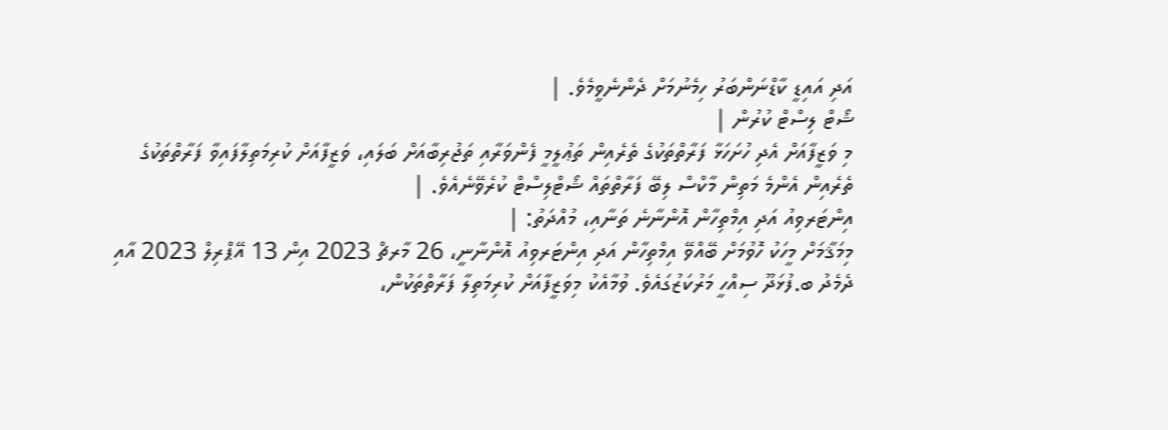އަދި އައިޑީ ކާޑްނަންބަރު ހިމެނުމަށް ދެންނެވީމެވެ. |
ޝޯޓް ލިސްޓް ކުރުން |
މި ވަޒީފާއަށް އެދި ހުށަހަޅާ ފަރާތްތަކުގެ ތެރެއިން ތަޢުލީމީ ފެންވަރާއި ތަޖުރިބާއަށް ބަލައި، ވަޒީފާއަށް ކުރިމަތިލާފައިވާ ފަރާތްތަކުގެ ތެރެއިން އެންމެ މަތިން މާކްސް ލިބޭ ފަރާތްތައް ޝޯޓްލިސްޓް ކުރެވޭނެއެވެ. |
އިންޓަރވިއު އަދި އިމްތިހާން އޮންނާނެ ތަނާއި، މުއްދަތު: |
މިމަޤާމަށް މީހަކު ހޮވުމަށް ބޭއްވޭ އިމްތިހާން އަދި އިންޓަރވިއު އޮންނާނީ، 26 މާރޗް 2023 އިން 13 އޭޕްރިލް 2023 އާއި ދެމެދު ބ.ފުޅަދޫ ސިއްހީ މަރުކަޒުގައެވެ. ވުމާއެކު މިވަޒީފާއަށް ކުރިމަތިލާ ފަރާތްތަކުން،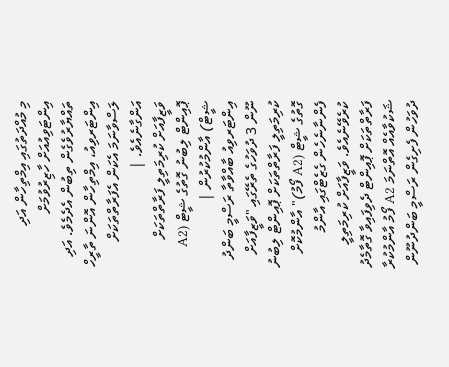މި މުއްދަތުގައި އިމްތިހާން އަދި އިންޓަވިއުއަށް ހާޒިރުވުމަށް ތައްޔާރުވެގެން ތިބުން އެދެމެވެ. އަދި އިންޓަރވިއު، އިމްތިހާން އޮންނަ ތާރީހް ލަސްވާނަމަ އެކަން އެފަރާތްތަކަށް އަންގާނެއެވެ. |
ވަޒީފާއަށް ކުރިމަތިލީ ފަރާތްތަކަށް ޕޮއިންޓް ލިބުނު ގޮތުގެ ޝީޓް (A2 ޝީޓް) އާންމުކުރުން |
އިންޓަރވިއު ބާއްވާތާ ރަސްމީ ބަންދު ނޫން 3 ދުވަހުގެ ތެރޭގައި "ވަޒީފާއަށް ކުރިމަތިލީ ފަރާތްތަކަށް ޕޮއިންޓް ލިބުނު ގޮތުގެ ޝީޓް (A2 ފޯމު)" އާންމުކޮށް ފެންނާނެހެން ގެޒެޓްގައި އާންމު ކުރެވޭނެއެވެ. ވަޒީފާއަށް ކުރިމަތިލީ ފަރާތްތަކަށް ޕޮއިންޓް ދެވިފައިވާ ގޮތާމެދު ޝަކުވާއެއް އޮތްނަމަ A2 ފޯމު އާންމުކުރާ ދުވަހުން ފެށިގެން ރަސްމީ ބަންދުނޫން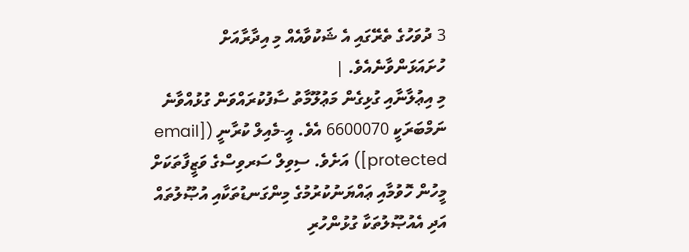3 ދުވަހުގެ ތެރޭގައި އެ ޝަކުވާއެއް މި އިދާރާއަށް ހުށައަޅަންވާނެއެވެ. |
މި އިޢުލާނާއި ގުޅިގެން މަޢުލޫމާތު ސާފުކުރައްވަން ގުޅުއްވާނެ ނަމްބަރަކީ 6600070 އެވެ. އީ-މެއިލް ކުރާނީ ([email protected]) އަށެވެ. ސިވިލް ސަރވިސްގެ ވަޒީފާތަކަށް މީހުން ހޮވުމާއި ޢައްޔަނުކުރުމުގެ މިންގަނޑުތަކާއި އުޞޫލުތައް އަދި އެއުޞޫލުތަކާ ގުޅުންހުރި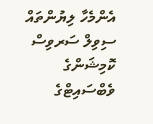އެންމެހާ ލިޔުންތައް ސިވިލް ސަރވިސް ކޮމިޝަންގެ ވެބްސައިޓްގެ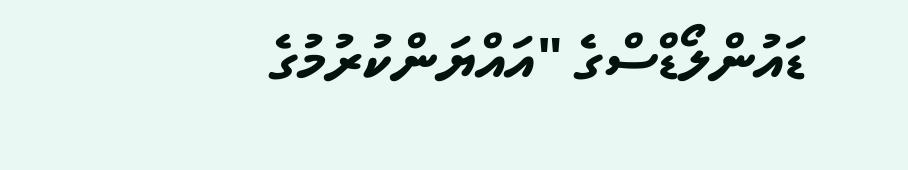ޑައުންލޯޑްސްގެ "އައްޔަންކުރުމުގެ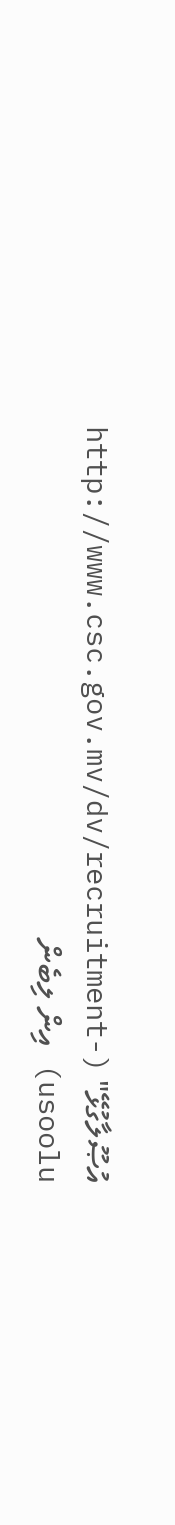އުޞޫލާގުޅޭ" (http://www.csc.gov.mv/dv/recruitment-usoolu) އިން ލިބެން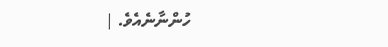ހުންނާނެއެވެ. |